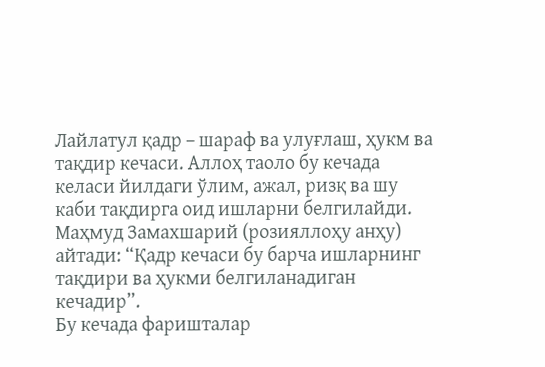Лайлатул қадр – шараф ва улуғлаш, ҳукм ва тақдир кечаси. Аллоҳ таоло бу кечада келаси йилдаги ўлим, ажал, ризқ ва шу каби тақдирга оид ишларни белгилайди.
Маҳмуд Замахшарий (розияллоҳу анҳу) айтади: “Қадр кечаси бу барча ишларнинг тақдири ва ҳукми белгиланадиган кечадир”.
Бу кечада фаришталар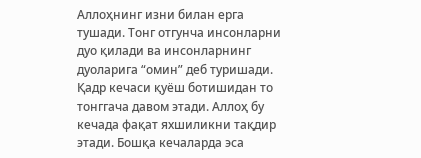Аллоҳнинг изни билан ерга тушади. Тонг отгунча инсонларни дуо қилади ва инсонларнинг дуоларига “омин” деб туришади.
Қадр кечаси қуёш ботишидан то тонггача давом этади. Аллоҳ бу кечада фақат яхшиликни тақдир этади. Бошқа кечаларда эса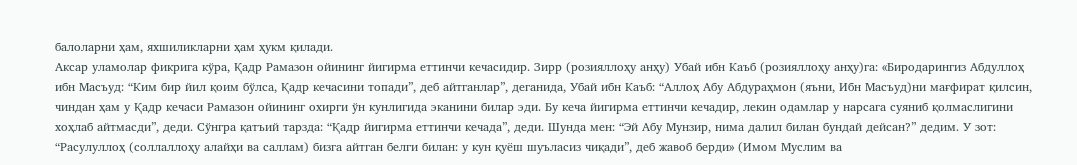балоларни ҳам, яхшиликларни ҳам ҳукм қилади.
Аксар уламолар фикрига кўра, Қадр Рамазон ойининг йигирма еттинчи кечасидир. Зирр (розияллоҳу анҳу) Убай ибн Каъб (розияллоҳу анҳу)га: «Биродарингиз Абдуллоҳ ибн Масъуд: “Ким бир йил қоим бўлса, Қадр кечасини топади”, деб айтганлар”, деганида, Убай ибн Каъб: “Аллоҳ Абу Абдураҳмон (яъни, Ибн Масъуд)ни мағфират қилсин, чиндан ҳам у Қадр кечаси Рамазон ойининг охирги ўн кунлигида эканини билар эди. Бу кеча йигирма еттинчи кечадир, лекин одамлар у нарсага суяниб қолмаслигини хоҳлаб айтмасди”, деди. Сўнгра қатъий тарзда: “Қадр йигирма еттинчи кечада”, деди. Шунда мен: “Эй Абу Мунзир, нима далил билан бундай дейсан?” дедим. У зот: “Расулуллоҳ (соллаллоҳу алайҳи ва саллам) бизга айтган белги билан: у кун қуёш шуъласиз чиқади”, деб жавоб берди» (Имом Муслим ва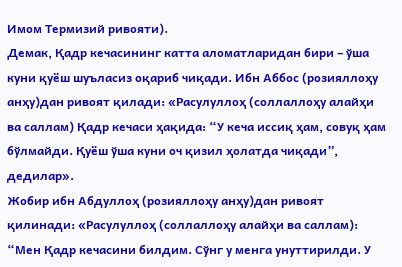Имом Термизий ривояти).
Демак, Қадр кечасининг катта аломатларидан бири – ўша куни қуёш шуъласиз оқариб чиқади. Ибн Аббос (розияллоҳу анҳу)дан ривоят қилади: «Расулуллоҳ (соллаллоҳу алайҳи ва саллам) Қадр кечаси ҳақида: “У кеча иссиқ ҳам, совуқ ҳам бўлмайди. Қуёш ўша куни оч қизил ҳолатда чиқади”, дедилар».
Жобир ибн Абдуллоҳ (розияллоҳу анҳу)дан ривоят қилинади: «Расулуллоҳ (соллаллоҳу алайҳи ва саллам): “Мен Қадр кечасини билдим. Сўнг у менга унуттирилди. У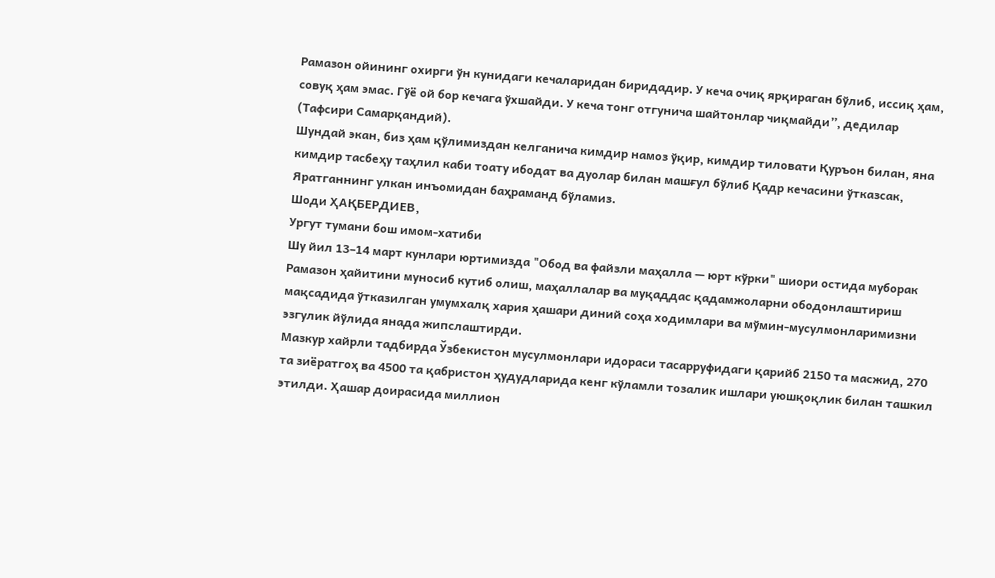Рамазон ойининг охирги ўн кунидаги кечаларидан биридадир. У кеча очиқ ярқираган бўлиб, иссиқ ҳам, совуқ ҳам эмас. Гўё ой бор кечага ўхшайди. У кеча тонг отгунича шайтонлар чиқмайди”, дедилар (Тафсири Самарқандий).
Шундай экан, биз ҳам қўлимиздан келганича кимдир намоз ўқир, кимдир тиловати Қуръон билан, яна кимдир тасбеҳу таҳлил каби тоату ибодат ва дуолар билан машғул бўлиб Қадр кечасини ўтказсак, Яратганнинг улкан инъомидан баҳраманд бўламиз.
Шоди ҲАҚБЕРДИЕВ,
Ургут тумани бош имом-хатиби
Шу йил 13–14 март кунлари юртимизда "Обод ва файзли маҳалла — юрт кўрки" шиори остида муборак Рамазон ҳайитини муносиб кутиб олиш, маҳаллалар ва муқаддас қадамжоларни ободонлаштириш мақсадида ўтказилган умумхалқ хария ҳашари диний соҳа ходимлари ва мўмин-мусулмонларимизни эзгулик йўлида янада жипслаштирди.
Мазкур хайрли тадбирда Ўзбекистон мусулмонлари идораси тасарруфидаги қарийб 2150 та масжид, 270 та зиёратгоҳ ва 4500 та қабристон ҳудудларида кенг кўламли тозалик ишлари уюшқоқлик билан ташкил этилди. Ҳашар доирасида миллион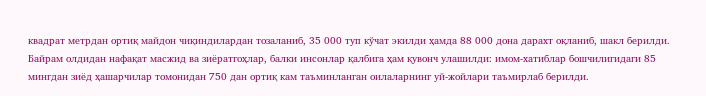квадрат метрдан ортиқ майдон чиқиндилардан тозаланиб, 35 000 туп кўчат экилди ҳамда 88 000 дона дарахт оқланиб, шакл берилди.
Байрам олдидан нафақат масжид ва зиёратгоҳлар, балки инсонлар қалбига ҳам қувонч улашилди: имом-хатиблар бошчилигидаги 85 мингдан зиёд ҳашарчилар томонидан 750 дан ортиқ кам таъминланган оилаларнинг уй-жойлари таъмирлаб берилди.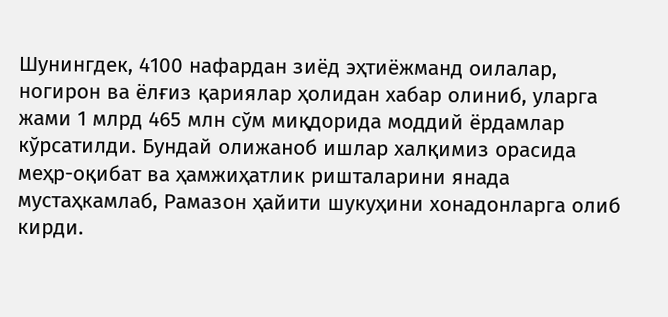Шунингдек, 4100 нафардан зиёд эҳтиёжманд оилалар, ногирон ва ёлғиз қариялар ҳолидан хабар олиниб, уларга жами 1 млрд 465 млн сўм миқдорида моддий ёрдамлар кўрсатилди. Бундай олижаноб ишлар халқимиз орасида меҳр-оқибат ва ҳамжиҳатлик ришталарини янада мустаҳкамлаб, Рамазон ҳайити шукуҳини хонадонларга олиб кирди.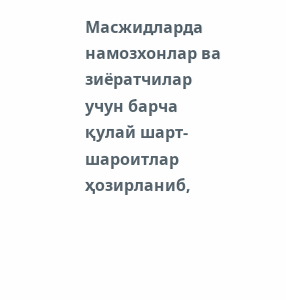Масжидларда намозхонлар ва зиёратчилар учун барча қулай шарт-шароитлар ҳозирланиб,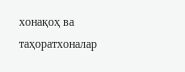хонақоҳ ва таҳоратхоналар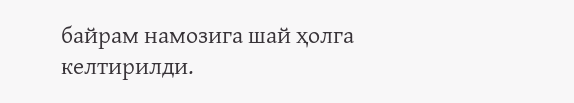байрам намозига шай ҳолга келтирилди.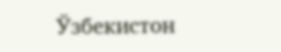Ўзбекистон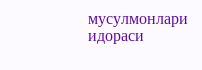мусулмонлари идораси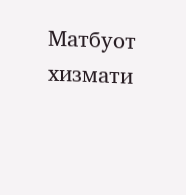Матбуот хизмати